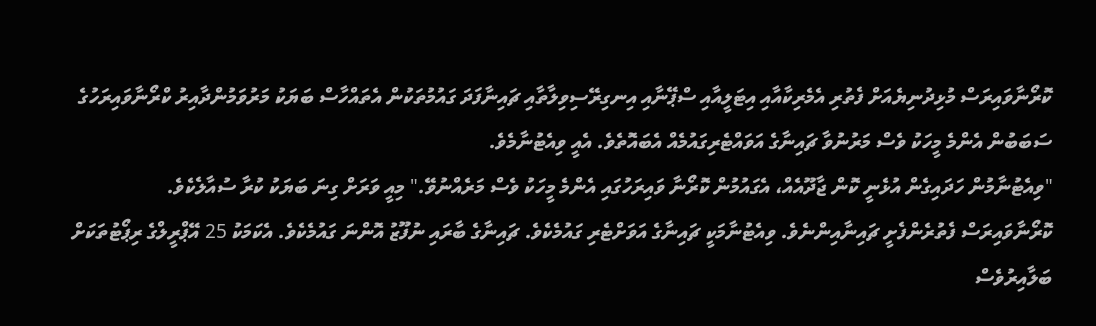ކޮރޯނާވައިރަސް މުޅިދުނިޔެއަށް ފެތުރި އެމެރިކާއާއި އިޓަލީއާއި ސްޕޭނާއި އިނގިރޭސިވިލާތާއި ޗައިނާފަދަ ގައުމުތަކުން އެތައްހާސް ބަޔަކު މަރުވަމުންދާއިރު ކްރޯނާވައިރަހުގެ ސަބަބުން އެންމެ މީހަކު ވެސް މަރުނުވާ ޗައިނާގެ އަވައްޓެރިގައުމެއް އެބައޮތެވެ. އެއީ ވިއެޓުނާމެވެ.
"ވިއެޓުނާމުން ހަދައިގެން އުޅެނީ ކޮން ޖާދޫއެއް، އެގައުމުން ކޮރޯނާ ވައިރަހުގައި އެންމެ މީހަކު ވެސް މަރެއްނުވޭ." މިއީ ވަރަށް ގިނަ ބަޔަކު ކުރާ ސުއާލެކެވެ.
ކޮރޯނާވައިރަސް ފެތުރެންފެށީ ޗައިނާއިންނެވެ. ވިއެޓުނާމަކީ ޗައިނާގެ އަވަށްޓެރި ގައުމެކެވެ. ޗައިނާގެ ބާރައި ނުފޫޒު އޮންނަ ގައުމެކެވެ. އެކަމަކު 25 އޭޕްރީލްގެ ރިޕޯޓުތަކަށް ބަލާއިރުވެސް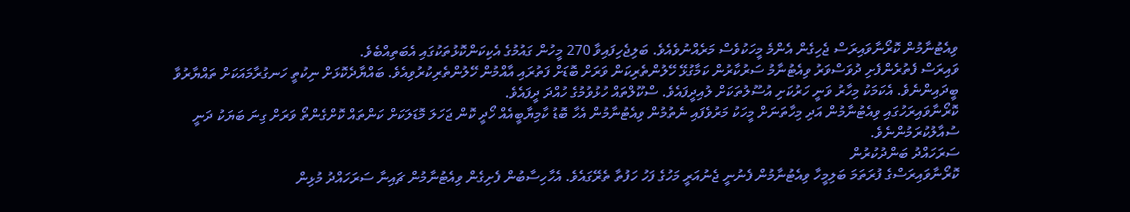ވިއެޓުނާމުން ކޮރޯނާވައިރަސް ޖެހިގެން އެންމެ މީހަކުވެސް މަރެއްނުވެއެވެ. ބަލިޖެހިފައިވާ 270 މީހުން ގައުމުގެ އެކިކަންކޮޅުތަކުގައި އެބަތިއްބެވެ.
ވައިރަސް ފެތުރެންފެށި ދުވަސްވަރު ވިއެޓުނާމު ސަރުކާރުން ކަމާގުޅޭ ހޭލުންތެރިކަން ވަރަށް ބޮޑަށް ފަތުރައި އާއްމުން ހޭލުންތެރިކުރުވިއެވެ. ބައްޔާދެކޮޅަށް ނިކުތީ ހަނގުރާމައަކަށް ތައްޔާރުވާ ބީދައިންނެވެ. އެކަމަކު މިހާރު ވަނީ ހަރުކަށި އުސޫލުތަކަށް ލުއިދީފައެވެ. ސްކޫލްތައް ހުޅުވުމުގެ ހުއްދަ ދީފައެވެ.
ކޮރޯނާވައިރަހުގައި ވިއެޓުނާމުން އަދި މިހާތަނަށް މީހަކު މަރުވެފައި ނެތުމުން ވިއެޓުނާމުން އެހާ ބޮޑު ކާމިޔާބީއެއް ހޯދީ ކޮން ޖަހަލަ މޮޑަލަކަށް ކަންތައް ކޮށްގެންތޯ ވަރަށް ގިނަ ބަޔަކު ދަނީ ސުއާލުކުރަމުންނެވެ.
ސަރަހައްދު ބަންދުކުރުން
ކޮރޯނާވައިރަސްގެ ފުރަތަމަ ބަލިމީހާ ވިއެޓުނާމުން ފެނުނީ ޖެނުއަރީ މަހުގެ ފަހު ހަފުތާ ތެރޭގައެވެ. އެހާހިސާބުން ފެށިގެން ވިއެޓުނާމުން ޗައިނާ ސަރަހައްދު މުޅިން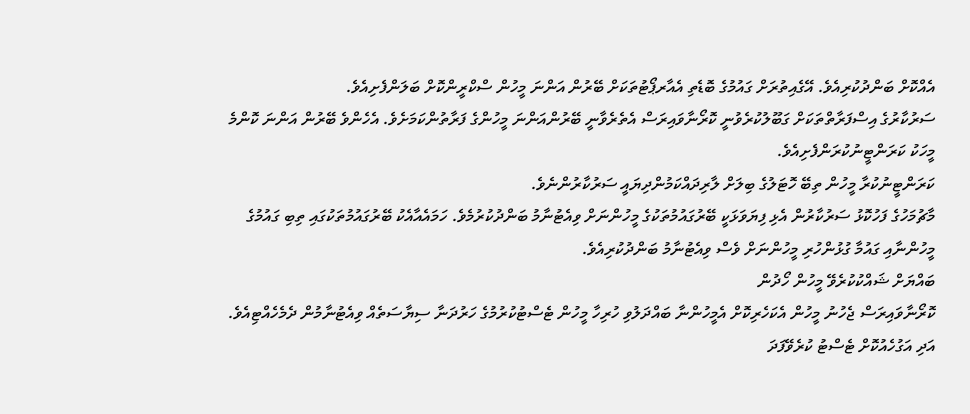އެއްކޮށް ބަންދުކުރިއެވެ. އޭގެއިތުރަށް ގައުމުގެ ބޮޑެތި އެއާރޕޯޓުތަކަށް ބޭރުން އަންނަ މީހުން ސްކްރީންކޮށް ބަލަންފެށިއެވެ.
ސަރުކާރުގެ އިސްފަރާތްތަކަށް ގަބޫލުކުރެވުނީ ކޮރޯނާވައިރަސް އެތެރެވާނީ ބޭރުންއަންނަ މީހުންގެ ފަރާތުންކަމަށެވެ. އެހެންވެ ބޭރުން އަންނަ ކޮންމެ މީހަކު ކަރަންޓީނުކުރަންފެށިއެވެ.
ކަރަންޓީނުކުރާ މީހުން ތިބޭ ހޮޓަލުގެ ބިލަށް ލާރިދައްކަމުންދިޔައީ ސަރުކާރުންނެވެ.
މާޗުމަހުގެ ފަހުކޮޅު ސަރުކާރުން އެޅި ފިޔަވަޅަކީ ބޭރުގައުމުތަކުގެ މީހުންނަށް ވިއެޓުނާމު ބަންދުކުރުމެވެ. ހަމައެއާއެކު ބޭރުގައުމުތަކުގައި ތިބި ގައުމުގެ މީހުންނާއި ގައުމާ ގުޅުންހުރި މީހުންނަށް ވެސް ވިއެޓުނާމު ބަންދުކުރިއެވެ.
ބައްޔަށް ޝައްކުކުރެވޭ މީހުން ހޯދުން
ކޮރޯނާވައިރަސް ޖެހުނު މީހުން އެކަހެރިކޮށް އެމީހުންނާ ބައްދަލުވި ހުރިހާ މީހުން ޓެސްޓުކުރުމުގެ ހަރުދަނާ ސިޔާސަތެއް ވިއެޓުނާމުން ދެމެހެއްޓިއެވެ. އަދި އަގުހެއުކޮށް ޓެސްޓު ކުރެވޭފަދަ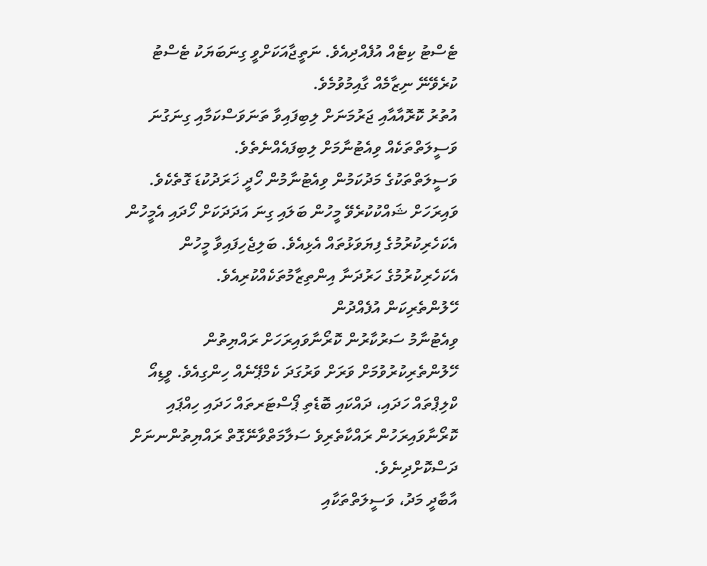ޓެސްޓު ކިޓެއް އުފެއްދިއެވެ. ނަތީޖާއަކަށްވީ ގިނަބަޔަކު ޓެސްޓު ކުރެވޭނޭ ނިޒާމެއް ގާއިމުވުމެވެ.
އުތުރު ކޮރޮއާއާއި ޖަރުމަނަށް ލިބިފައިވާ ތަނަވަސްކަމާއި ގިނަގުނަ ވަސީލަތްތަކެއް ވިއެޓުނާމަށް ލިބިފައެއްނެތެވެ.
ވަސީލަތްތަކުގެ މަދުކަމުން ވިއެޓުނާމުން ހޯދީ ޚަރަދުކުޑަ ގޮތެކެވެ. ވައިރަހަށް ޝައްކުކުރެވޭ މީހުން ބަލައި ގިނަ އަދަދަކަށް ހޯދައި އެމީހުން އެކަހެރިކުރުމުގެ ފިޔަވަޅުތައް އެޅިއެވެ. ބަލިޖެހިފައިވާ މީހުން އެކަހެރިކުރުމުގެ ހަރުދަނާ އިންތިޒާމުތަކެއްކުރިއެވެ.
ހޭލުންތެރިކަން އުފެއްދުން
ވިއެޓުނާމު ސަރުކާރުން ކޮރޯނާވައިރަހަށް ރައްޔިތުން ހޭލުންތެރިކުރުވުމަށް ވަރަށް ވަރުގަދަ ކެމްޕޭނެއް ހިންގިއެވެ. ވީޑިއޯ ކްލިޕްތައް ހަދައި، ދައްކައި ބޮޑެތި ޕޯސްޓަރތައް ހަދައި ހިއްޕައި ކޮރޯނާވައިރަހުން ރައްކާތެރިވެ ސަލާމަތްވާނޭގޮތް ރައްޔިތުންނނަށް ދަސްކޮށްދިނެވެ.
އާބާދީ މަދު، ވަސީލަތްތަކާއި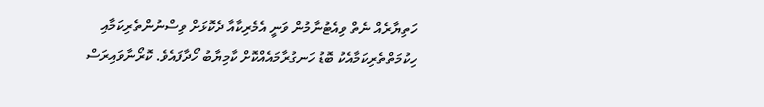ހަތިޔާރެއް ނެތް ވިއެޓުނާމުން ވަނީ އެމެރިކާއާ ދެކޮޅަށް ވިސްނުންތެރިކަމާއި ހިކުމަތްތެރިކަމާއެކު ބޮޑު ހަނގުރާމައެއްކޮށް ކާމިޔާބު ހޯދާފައެވެ. ކޮރޯނާވައިރަސް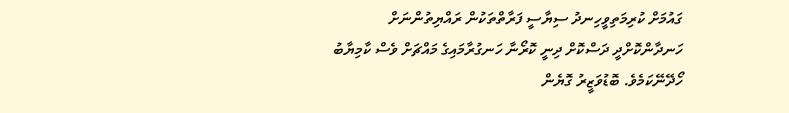ގައުމަށް ކުރިމަތިވީހިނދު ސިޔާސީ ފަރާތްތަކުން ރައްޔިތުންނަށް ހަނދާންކޮށްދީ ދަސްކޮށް ދިނީ ކޮރޯނާ ހަނގުރާމައިގެ މައްޗަށް ވެސް ކާމިޔާބު ހޯދޭނޭކަމެވެ. ބޮޑުވަޒީރު ގޮޔެން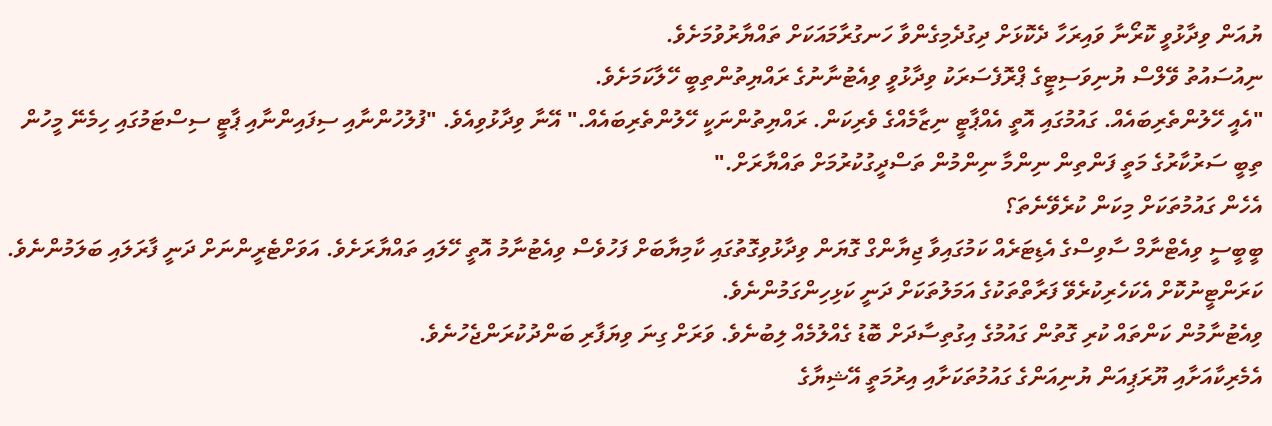ޔުއަން ވިދާޅުވީ ކޮރޯނާ ވައިރަހާ ދެކޮޅަށް ދިގުދެމިގެންވާ ހަނގުރާމައަކަށް ތައްޔާރުވުމަށެވެ.
ނިއުސައުތު ވޭލްސް ޔުނިވަސިޓީގެ ޕްރޮފެސަރަކު ވިދާޅުވީ ވިއެޓުނާނުގެ ރައްޔިތުންތިބީ ހޭލާކަމަށެވެ.
"އެއީ ހޭލުންތެރިބައެއް. ގައުމުގައި އޮތީ އެއްޕާޓީ ނިޒާމެއްގެ ވެރިކަން. ރައްޔިތުންނަކީ ހޭލުންތެރިބައެއް." އޭނާ ވިދާޅުވިއެވެ. "ފުލުހުންނާއި ސިފައިންނާއި ޕާޓީ ސިސްޓަމުގައި ހިމެނޭ މީހުން ތިބީ ސަރުކާރުގެ މަތީ ފަންތިން ނިންމާ ނިންމުން ތަސްދީގުކުރުމަށް ތައްޔާރަށް."
އެހެން ގައުމުތަކަށް މިކަން ކުރެވޭނެތަ؟
ބީބީސީ ވިއެޓްނާމް ސާވިސްގެ އެޑިޓަރެއް ކަމުގައިވާ ޖިޔާންގް ގޮޔަން ވިދާޅުވިގޮތުގައި ކާމިޔާބަށް ފަހުވެސް ވިއެޓުނާމު އޮތީ ހޭލައި ތައްޔާރަށެވެ. އަވަށްޓެރީންނަށް ދަނީ ފާރަލައި ބަލަމުންނެވެ. ކަރަންޓީނުކޮށް އެކަހެރިކުރެވޭ ފަރާތްތަކުގެ އަމަލުތަކަށް ދަނީ ކަޅިހިންގަމުންނެވެ.
ވިއެޓުނާމުން ކަންތައް ކުރި ގޮތުން ގައުމުގެ އިގުތިސާދަށް ބޮޑު ގެއްލުމެއް ލިބުނެވެ. ވަރަށް ގިނަ ވިޔަފާރި ބަންދުކުރަންޖެހުނެވެ.
އެމެރިކާއަށާއި ޔޫރަޕިއަން ޔުނިއަންގެ ގައުމުތަކަށާއި އިރުމަތީ އޭޝިޔާގެ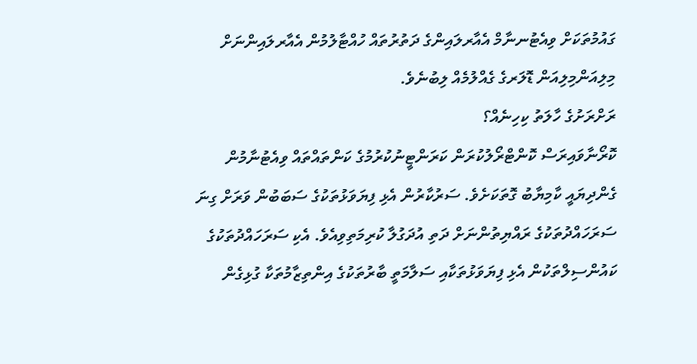ގައުމުތަކަށް ވިއެޓުނނާމް އެއާރލައިންގެ ދަތުރުތައް ހުއްޓާލުމުން އެއާރލައިންނަށް މިލިއަންމިލިއަން ޑޮލަރގެ ގެއްލުމެއް ލިބުނެވެ.
ރަށްރަށުގެ ހާލަތު ކިހިނެއް؟
ކޮރޯނާވައިރަސް ކޮންޓްރޯލުކުރަން ކަރަންޓީނުކުރުމުގެ ކަންތައްތައް ވިއެޓުނާމުން ގެންދިޔައީ ކާމިޔާބު ގޮތަކަށެވެ. ސަރުކާރުން އެޅި ފިޔަވަޅުތަކުގެ ސަބަބުން ވަރަށް ގިނަ ސަރަހައްދުތަކުގެ ރައްޔިތުންނަށް ދަތި އުދަގުލާ ކުރިމަތިވިއެވެ. އެކި ސަރަހައްދުތަކުގެ ކައުންސިލްތަކުން އެޅި ފިޔަވަޅުތަކާއި ސަލާމަތީ ބާރުތަކުގެ އިންތިޒާމުތަކާ ގުޅިގެން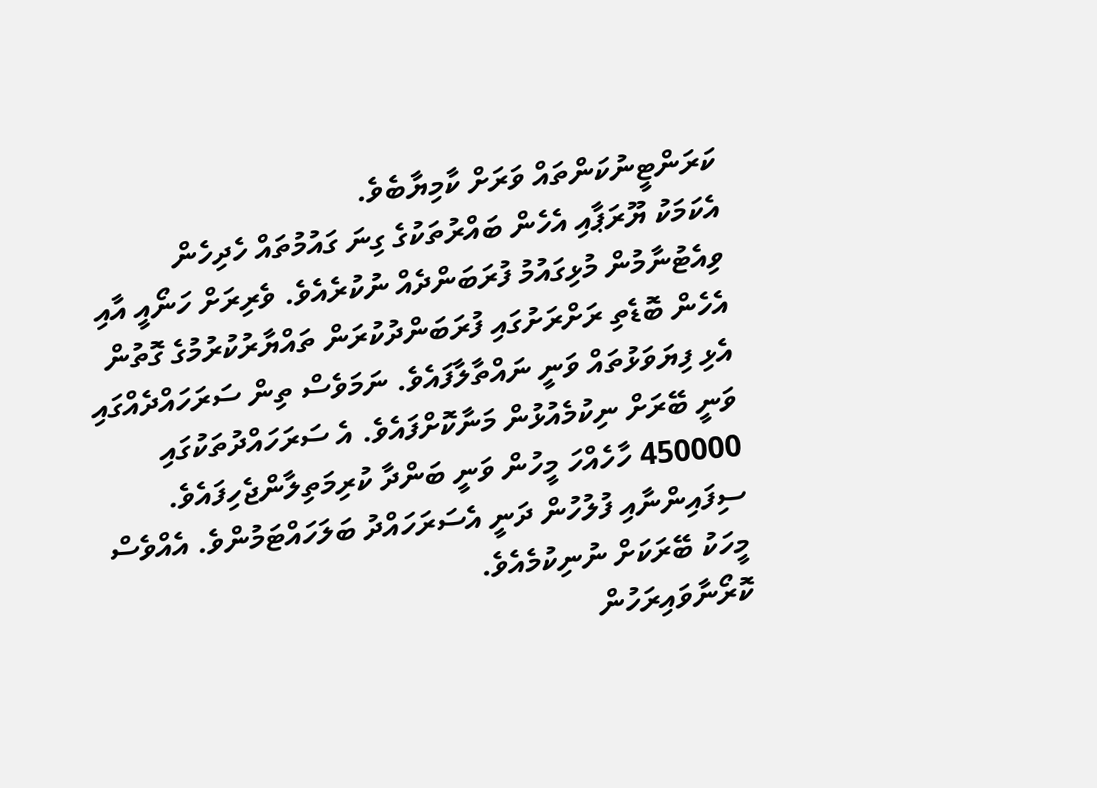ކަރަންޓީނުކަންތައް ވަރަށް ކާމިޔާބެވެ.
އެކަމަކު ޔޫރަޕާއި އެހެން ބައްރުތަކުގެ ގިނަ ގައުމުތައް ހެދިހެން ވިއެޓުނާމުން މުޅިގައުމު ފުރަބަންދެއް ނުކުރެއެވެ. ވެރިރަށް ހަނޯއީ އާއި އެހެން ބޮޑެތި ރަށްރަށުގައި ފުރަބަންދުކުރަން ތައްޔާރުކުރުމުގެ ގޮތުން އެޅި ފިޔަވަޅުތައް ވަނީ ނައްތާލާފައެވެ. ނަމަވެސް ތިން ސަރަހައްދެއްގައި ވަނީ ބޭރަށް ނިކުމެއުޅުން މަނާކޮށްފައެވެ. އެ ސަރަހައްދުތަކުގައި 450000 ހާހެއްހަ މީހުން ވަނީ ބަންދާ ކުރިމަތިލާންޖެހިފައެވެ.
ސިފައިންނާއި ފުލުހުން ދަނީ އެސަރަހައްދު ބަލަހައްޓަމުންވެ. އެއްވެސް މީހަކު ބޭރަކަށް ނުނިކުމެއެވެ.
ކޮރޯނާވައިރަހުން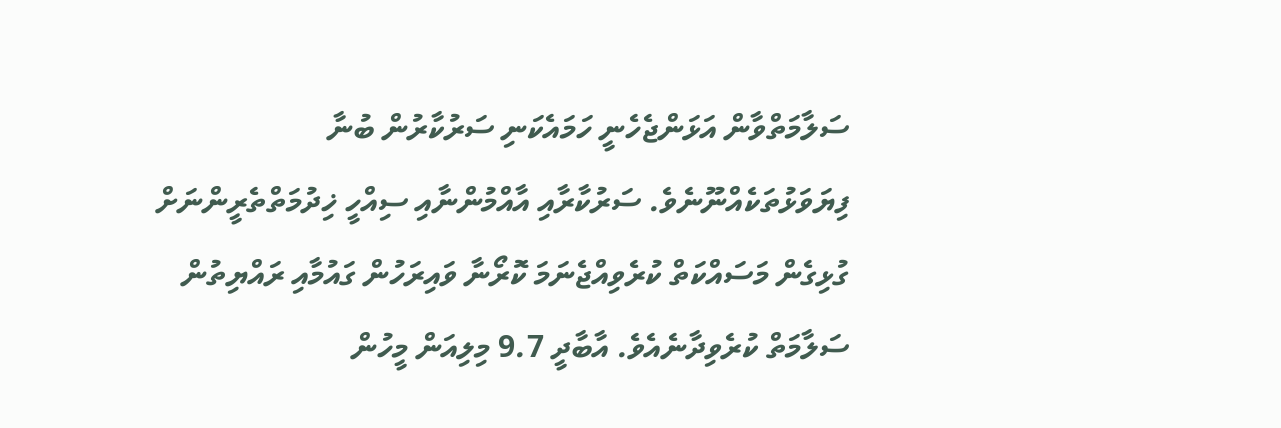ސަލާމަތްވާން އަޅަންޖެހެނީ ހަމައެކަނި ސަރުކާރުން ބުނާ ފިޔަވަޅުތަކެއްނޫނެވެ. ސަރުކާރާއި އާއްމުންނާއި ސިއްހީ ޚިދުމަތްތެރީންނަށް ގުޅިގެން މަސައްކަތް ކުރެވިއްޖެނަމަ ކޮރޯނާ ވައިރަހުން ގައުމާއި ރައްޔިތުން ސަލާމަތް ކުރެވިދާނެއެވެ. އާބާދީ 9.7 މިލިއަން މީހުން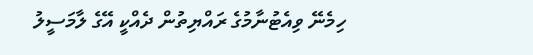ހިމެނޭ ވިއެޓުނާމުގެ ރައްޔިތުން ދެއްކީ އޭގެ ލާމަސީލު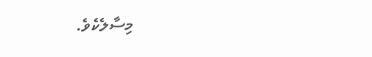މިސާލެކެވެ.